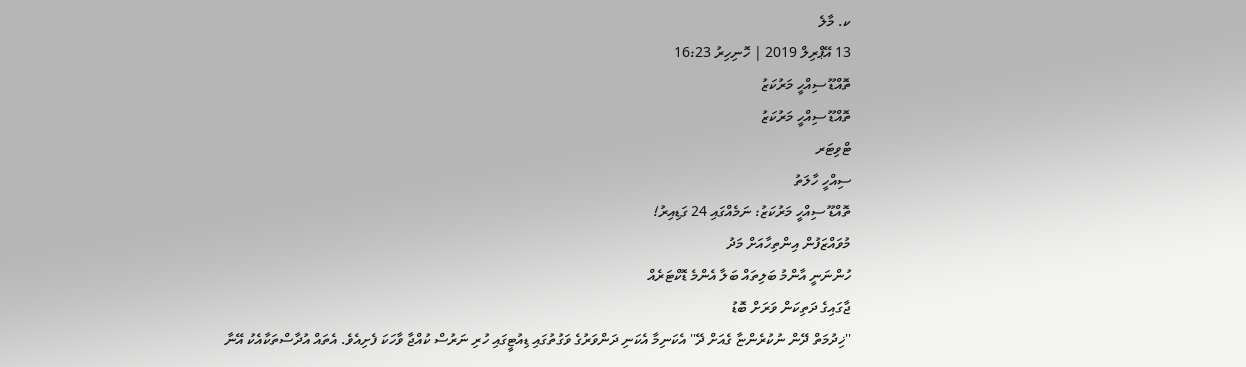ކ. މާލެ
13 އޭޕްރިލް 2019 | ހޮނިހިރު 16:23
ތޮއްޑޫ ސިއްހީ މަރުކަޒު
ތޮއްޑޫ ސިއްހީ މަރުކަޒު
ޓްވިޓަރ
ސިއްހީ ހާލަތު
ތޮއްޑޫ ސިއްހީ މަރުކަޒު: ނަމެއްގައި 24 ގަޑިއިރު!
މުވައްޒަފުން އިންތިހާއަށް މަދު
ހުންނަނީ އާންމު ބަލިތައް ބަލާ އެންމެ ޑޮކްޓަރެއް
ޖާގައިގެ ދަތިކަން ވަރަށް ބޮޑު
''ޚިދުމަތް ދޭން ނުކުރެންޏާ ގެއަށް ދޭ'' އެކަނިމާ އެކަނި ދަންވަރުގެ ވަގުތުގައި ޑިއުޓީގައި ހުރި ނަރުސް ކުއްޖާ ވާހަކަ ފެށިއެވެ. އެތައް އުދާސްތަކާއެކު އޭނާ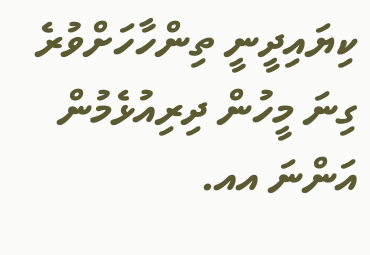ކިޔައިދީނީ ތިންހާހަށްވުރެ ގިނަ މީހުން ދިރިއުޅެމުން އަންނަ އއ.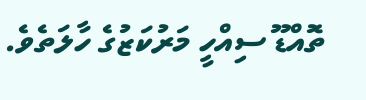ތޮއްޑޫ ސިއްހީ މަރުކަޒުގެ ހާލަތެވެ.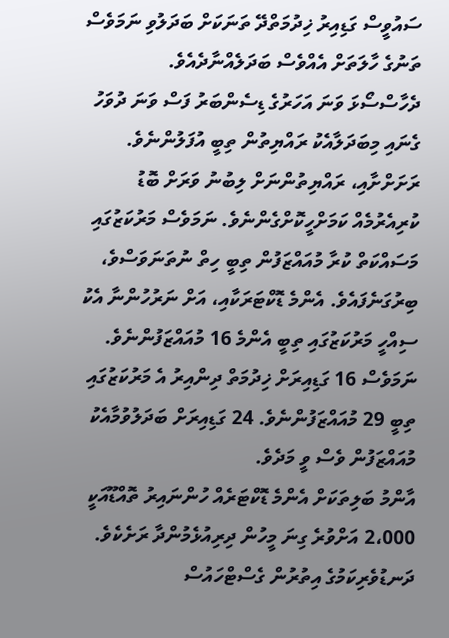ސައުވީސް ގަޑިއިރު ޚިދުމަތްދޭ ތަނަކަށް ބަދަލުވި ނަމަވެސް ތަނުގެ ހާލަތަށް އެއްވެސް ބަދަލެއްނާދެއެވެ.
ދެހާސްސޯޅަ ވަނަ އަހަރުގެ ޑިސެންބަރު ފަސް ވަނަ ދުވަހު ގެނައި މިބަދަލާއެކު ރައްޔިތުން ތިބީ އުފަލުންނެވެ. ރަށަށްށާއި، ރައްޔިތުންނަށް ލިބުނު ވަރަށް ބޮޑު ކުރިއެރުމެއް ކަމަށްހީކޮށްގެންނެވެ. ނަމަވެސް މަރުކަޒުގައި މަސައްކަތް ކުރާ މުއައްޒަފުން ތިބީ ހިތް ނުތަނަވަސްވެ، ބިރުގަނެފައެވެ. އެންމެ ޑޮކްޓަރަކާއި، އަށް ނަރުހުންނާ އެކު ސިއްހީ މަރުކަޒުގައި ތިބީ އެންމެ 16 މުއައްޒަފުންނެވެ. ނަމަވެސް 16 ގަޑިއިރަށް ޚިދުމަތް ދިންއިރު އެ މަރުކަޒުގައި ތިބީ 29 މުއައްޒަފުންނެވެ. 24 ގަޑިއިރަށް ބަދަލުވުމާއެކު މުއައްޒަފުން ވެސް ވީ މަދެވެ.
އާންމު ބަލިތަކަށް އެންމެ ޑޮކްޓަރެއް ހުންނައިރު ތޮއްޑޫއަކީ 2،000 އަށްވުރެ ގިނަ މީހުން ދިރިއުޅެމުންދާ ރަށެކެވެ. ދަނޑުވެރިކަމުގެ އިތުރުން ގެސްޓްހައުސް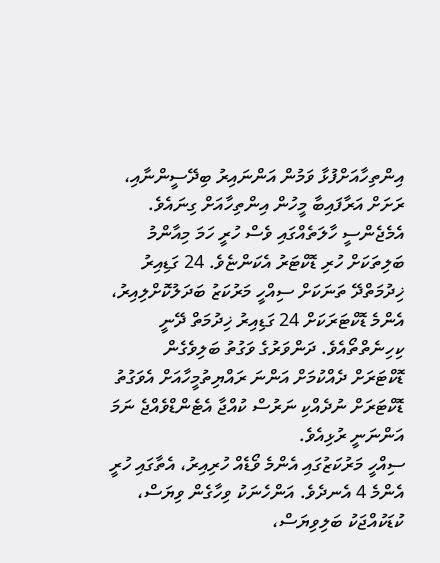އިންތިހާއަށްފުޅާ ވަމުން އަންނައިރު ބިދޭސީންނާއި، ރަށަށް އަރާފައިބާ މީހުން އިންތިހާއަށް ގިނައެވެ. އެމެޖެންސީ ހާލަތެއްގައި ވެސް ހުރީ ހަމަ މިއާންމު ބަލިތަކަށް ހުރި ޑޮކްޓަރު އެކަންޏެވެ. 24 ގަޑިއިރު ޚިދުމަތްދޭ ތަނަކަށް ސިއްހީ މަރުކަޒު ބަދަލުކޮށްލިއިރު، އެންމެ ޑޮކްޓަރަކަށް 24 ގަޑިއިރު ޚިދުމަތް ދޭނީ ކިހިނެތްތޯއެވެ. ދަންވަރުގެ ވަގުތު ބަލިވެގެން ޑޮކްޓަރަށް ދެއްކުމަށް އަންނަ ރައްޔިތުމީހާއަށް އެވަގުތު ޑޮކްޓަރަށް ނުދެއްކި ނަރުސް ކުއްޖާ އެޓެންޑްވެއްޖެ ނަމަ އަންނަނީ ރުޅިއެވެ.
ސިއްހީ މަރުކަޒުގައި އެންމެ ވޯޑެއް ހުރިއިރު، އެތާގައި ހުރީ އެންމެ 4 އެނދެވެ. އަންހެނަކު ވިހާގެން ވިޔަސް، ކުޑަކުއްޖަކު ބަލިވިޔަސް،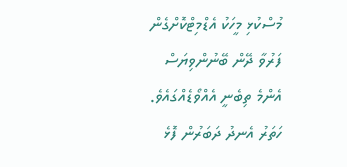މުސްކުޅި މީހަކު އެޑްމިޓްކޮށްގެން ފަރުވާ ދޭން ބޭނުންވިޔަސް އެންމެ ތިބެނީ އެއްވޯޑެއްގައެވެ. ހަތަރު އެނދު ދަބަރުން ފޮޅެ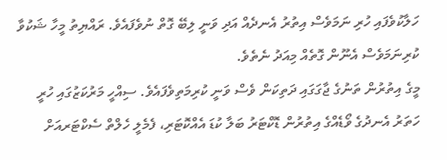ހަލާކުވެފައި ހުރި ނަމަވެސް އިތުރު އެނދެއް އަދި ވަނީ ލިބޭ ގޮތް ނުވެފައެވެ. ރައްޔިތު މީހާ ޝަކުވާ ކުރިނަމަވެސް އެނޫން ގޮތެއް މިއަދު ނެތެވެ.
މީގެ އިތުރުން ތަނުގެ ޖާގަގައި ދަތިކަން ވެސް ވަނީ ކުރިމަތިވެފައެވެ. ސިއްހީ މަރުކަޒުގައި ހުރީ ހަތަރު އެނދުގެ ވޯޑެއްގެ އިތުރުން ޑޮކްޓަރު ބަލާ ކުޑަ އެއްކޮޓަރި، ފެމެލީ ހެލްތް ސެކްޓަރއަށް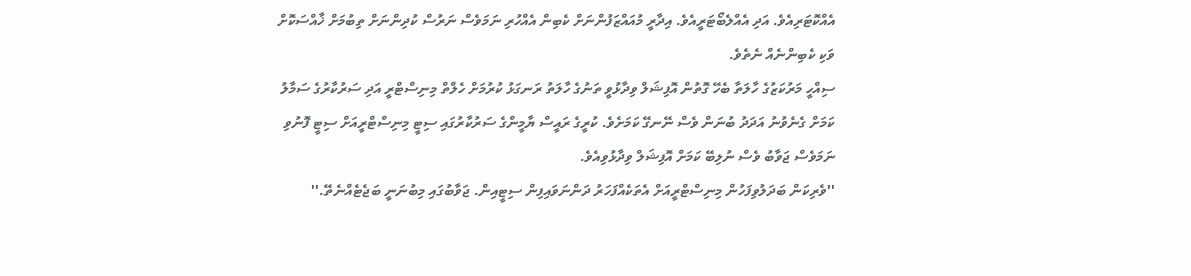އެއްކޮޓަރިއެވެ. އަދި އެއްލެބޯޓަރީއެވެ. އިދާރީ މުއައްޒަފުންނަށް ކެބިން އެއްހުރި ނަމަވެސް ނަރުސް ކުދިންނަށް ތިބުމަށް ޚާއްސަކޮށް ވަކި ކެބިންނެއް ނެތެވެ.
ސިއްހީ މަރުކަޒުގެ ހާލަތާ ބެހޭ ގޮތުން އޮފިޝަލް ވިދާޅުވީ ތަނުގެ ހާލަތު ރަނގަޅު ކުރުމަށް ހެލްތް މިނިސްޓްރީ އަދި ސަރުކާރުގެ ސަމާލު ކަމަށް ގެނެވުނު އަދަދު ބުނަން ވެސް ނޭނގޭ ކަމަށެވެ. ކުރީގެ ރައީސް ޔާމީންގެ ސަރުކާރުގައި ސިޓީ މިނިސްޓްރީއަށް ސިޓީ ފޮނުވި ނަމަވެސް ޖަވާބު ވެސް ނުލިބޭ ކަމަށް އޮފިޝަލް ވިދާޅުވިއެވެ.
''ވެރިކަން ބަދަލުވިފަހުން މިނިސްޓްރީއަށް އެތަކެއްފަހަރު ދަންނަވައިފިން ސިޓީއިން. ޖަވާބުގައި މިބުނަނީ ބަޖެޓެއްނެތޭ.''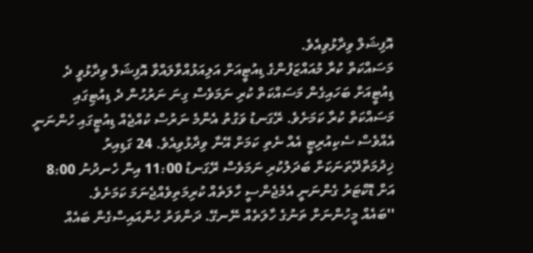އޮފިޝަލް ވިދާޅުވިއެވެ.
މަސައްކަތް ކުރާ މުއައްޒަފުންގެ ޑިއުޓީއަށް އަލިއަޅުއްވާލައްވާ އޮފިޝަލް ވިދާޅުވީ ދެ ޑިއުޓީއަށް ބަހައިގެން މަސައްކަތް ކުރި ނަމަވެސް ގިނަ ނަރުހުން ދެ ޑިއުޓިގައި މަސައްކަތް ކުރާ ކަމަށެވެ. ރޭގަނޑު ވަގުތު އެންމެ ނަރުސް ކުއްޖެއް ޑިއުޓީގައި ހުންނަނީ އެއްވެސް ސެކިއުރިޓީ އެއް ނެތި ކަމަށް އޭނާ ވިދާޅުވިއެވެ. 24 ގަޑިއިރު ޚިދުމަތްދޭތަނަކަށް ބަދަލުކުރި ނަމަވެސް ރޭގަނޑު 11:00 އިން ހެނދުނު 8:00 އަށް ޑޮކްޓަރު ގެންނަނީ އެމެޖެންސީ ހާލަތެއް ކުރިމަތިވެއްޖެނަމަ ކަމަށެވެ.
''ބައެއް މީހުންނަށް ތަނުގެ ހާލަތެއް ނޭނގޭ. ދަންވަރު ހުންއައިސްގެން ބައެއް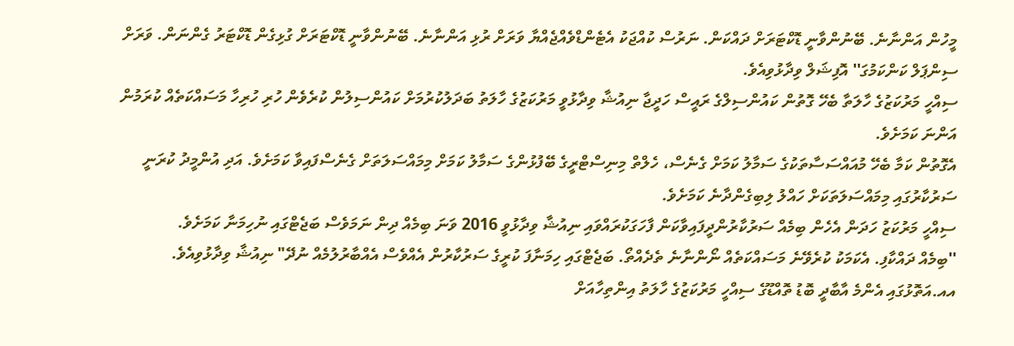މީހުން އަންނާނެ. ބޭނުންވާނީ ޑޮކްޓަރަށް ދައްކަން. ނަރުސް ކުއްޖަކު އެޓެންޑްވެއްޖެއްޔާ ވަރަށް ރުޅި އަންނާނެ. ބޭނުންވާނީ ޑޮކްޓަރަށް ގުޅިގެން ޑޮކްޓަރު ގެންނަން. ވަރަށް ސިންޕަލް ކަންކަމުގަ'' އޮފިޝަލް ވިދާޅުވިއެވެ.
ސިއްހީ މަރުކަޒުގެ ހާލަތާ ބެހޭ ގޮތުން ކައުންސިލްގެ ރައީސް ހަދީޖާ ނިއުޝާ ވިދާޅުވީ މަރުކަޒުގެ ހާލަތު ބަދަލުކުރުމަށް ކައުންސިލުން ކުރެވެން ހުރި ހުރިހާ މަސައްކަތެއް ކުރަމުން އަންނަ ކަމަށެވެ.
އެގޮތުން ކަމާ ބެހޭ މުއައްސަސާތަކުގެ ސަމާލު ކަމަށް ގެނެސް، ހެލްތް މިނިސްޓްރީގެ ބޭފުޅުންގެ ސަމާލު ކަމަށް މިމައްސަލަތަށް ގެނެސްފައިވާ ކަމަށެވެ. އަދި އުންމީދު ކުރަނީ ސަރުކާރުގައި މިމައްސަލަތަކަށް ހައްލު ލިބިގެންދާނެ ކަމަށެވެ.
ސިއްހީ މަރުކަޒު ހަދަން އެހެން ބިމެއް ސަރުކާރުންދީފައިވާކަން ފާހަގަކުރައްވައި ނިއުޝާ ވިދާޅުވީ 2016 ވަނަ ބިމެއް ދިން ނަމަވެސް ބަޖެޓްގައި ނުހިމަނާ ކަމަށެވެ.
''ބިމެއް ދައްކާފި. އެކަމަކު ކުރެވޭނެ މަސައްކަތެއް ނޯންނާނެ ތެދެއްތޯ. ބަޖެޓްގައި ހިމަނާފަ ކުރީގެ ސަރުކާރުން އެއްވެސް އެއްބާރުލުމެއް ނުދޭ" ނިއުޝާ ވިދާޅުވިއެވެ.
އއ.އަތޮޅުގައި އެންމެ އާބާދީ ބޮޑު ތޮއްޑޫގެ ސިއްހީ މަރުކަޒުގެ ހާލަތު އިންތިހާއަށް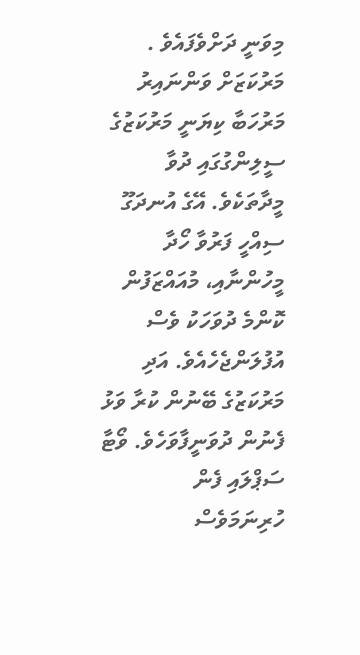މިވަނީ ދަށްވެފައެވެ . މަރުކަޒަށް ވަންނައިރު މަރުހަބާ ކިޔަނީ މަރުކަޒުގެ ސީލިންގުގައި ދުވާ މީދާތަކެވެ. އޭގެ އުނދަގޫ ސިއްހީ ފަރުވާ ހޯދާ މީހުންނާއި، މުއައްޒަފުން ކޮންމެ ދުވަހަކު ވެސް އުފުލަންޖެހެއެވެ. އަދި މަރުކަޒުގެ ބޭނުން ކުރާ ވަޅު ފެނުން ދުވަނީފާވަހެވެ. ވޯޓާ ސަޕްލައި ފެން ހުރިނަމަވެސް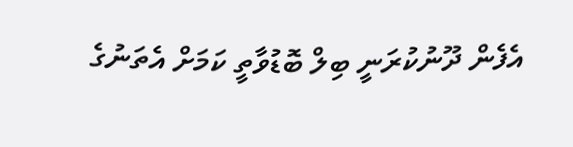އެފެން ދޫނުކުރަނީ ބިލް ބޮޑުވާތީ ކަމަށް އެތަނުގެ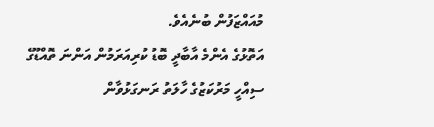މުއައްޒަފުން ބުނެއެވެ.
އަތޮޅުގެ އެންމެ އާބާދީ ބޮޑު ކުރިއަރަމުން އަންނަ ތޮއްޑޫގެ ސިއްހީ މަރުކަޒުގެ ހާލަތު ރަނގަޅުވާން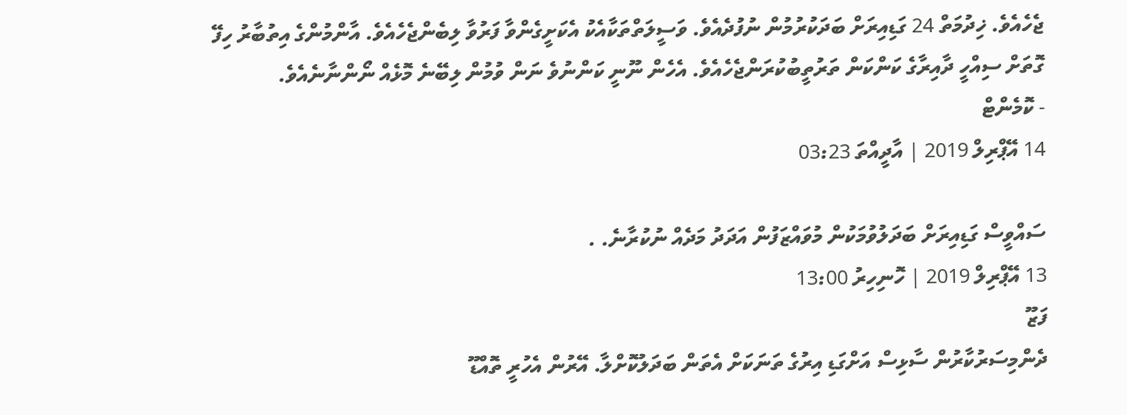ޖެހެއެވެ. ޚިދުމަތް 24 ގަޑިއިރަށް ބަދަކުރުމުން ނުފުދެއެވެ. ވަސީލަތްތަކާއެކު އެކަށީގެންވާ ފަރުވާ ލިބެންޖެހެއެވެ. އާންމުންގެ އިތުބާރު ހިފޭ ގޮތަށް ސިއްހީ ދާއިރާގެ ކަންކަން ތަރުތީބުކުރަންޖެހެއެވެ. އެހެން ނޫނީ ކަންނުވެ ނަން ވުމުން ލިބޭނެ މޮޅެއް ނޯންނާނެއެވެ.
- ކޮމެންޓް
14 އޭޕްރިލް 2019 | އާދީއްތަ 03:23

ސައްވީސް ގަޑިއިރަށް ބަދަލުވުމަކުން މުވައްޒަފުން އަދަދު މަދެއް ނުކުރާނެ. .
13 އޭޕްރިލް 2019 | ހޮނިހިރު 13:00
ފަޒޫ
ދެންމިސަރުކާރުން ސާޅިސް އަށްގަޑި އިރުގެ ތަނަކަށް އެތަން ބަދަލުކޮށްލާ. އޭރުން އެހުރީ ތޮއްޑޫ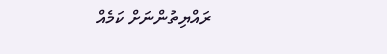ރައްޔިތުންނަށް ކަމެއް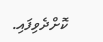ކޮށްދެވިފައި.